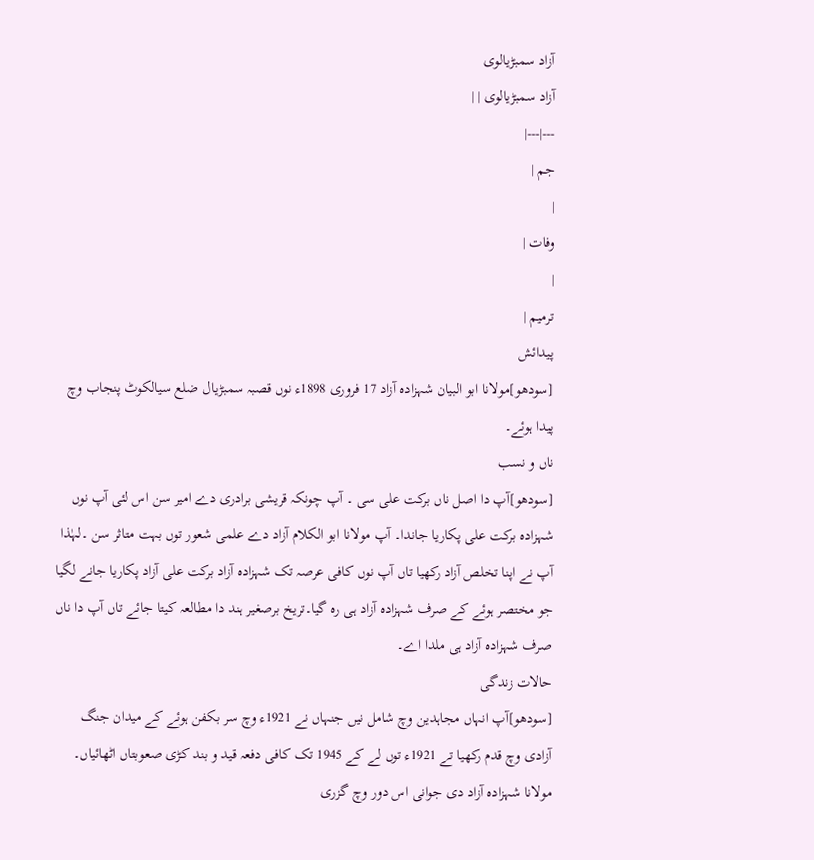آزاد سمبڑیالوی
آزاد سمبڑیالوی | |
---|---|
جم |
|
وفات |
|
ترمیم |
پیدائش
[سودھو]مولانا ابو البیان شہزادہ آزاد 17 فروری 1898ء نوں قصبہ سمبڑیال ضلع سیالکوٹ پنجاب وچ پیدا ہوئے۔
ناں و نسب
[سودھو]آپ دا اصل ناں برکت علی سی ۔ آپ چونکہ قریشی برادری دے امیر سن اس لئی آپ نوں شہزادہ برکت علی پکاریا جاندا۔ آپ مولانا ابو الکلام آزاد دے علمی شعور توں بہت متاثر سن ۔لہٰذا آپ نے اپنا تخلص آزاد رکھیا تاں آپ نوں کافی عرصہ تک شہزادہ آزاد برکت علی آزاد پکاریا جانے لگیا جو مختصر ہوئے کے صرف شہزادہ آزاد ہی رہ گیا۔تریخ برصغیر ہند دا مطالعہ کيتا جائے تاں آپ دا ناں صرف شہزادہ آزاد ہی ملدا اے۔
حالات زندگی
[سودھو]آپ انہاں مجاہدین وچ شامل نيں جنہاں نے 1921ء وچ سر بکفن ہوئے کے میدان جنگ آزادی وچ قدم رکھیا تے 1921ء توں لے کے 1945 تک کافی دفعہ قید و بند کڑی صعوبتاں اٹھائیاں۔
مولانا شہزادہ آزاد دی جوانی اس دور وچ گزری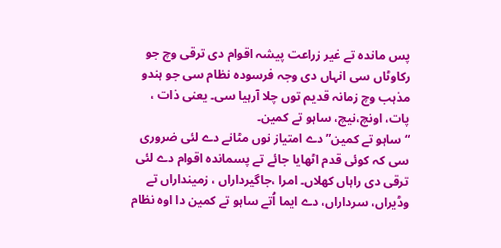پس ماندہ تے غیر زراعت پیشہ اقوام دی ترقی وچ جو رکاوٹاں سی انہاں دی وجہ فرسودہ نظام سی جو ہندو مذہب وچ زمانہ قدیم توں چلا آرہیا سی۔ یعنی ذات ، پات، اونچ،نیچ، ساہو تے کمین۔
“ساہو تے کمین” دے امتیاز نوں مٹانے دے لئی ضروری سی کہ کوئی قدم اٹھایا جائے تے پسماندہ اقوام دے لئی ترقی دی راہاں کھلاں۔ امرا ،جاگیرداراں ، زمینداراں تے وڈیراں، سرداراں، دے ایما اُتے ساہو تے کمین دا اوہ نظام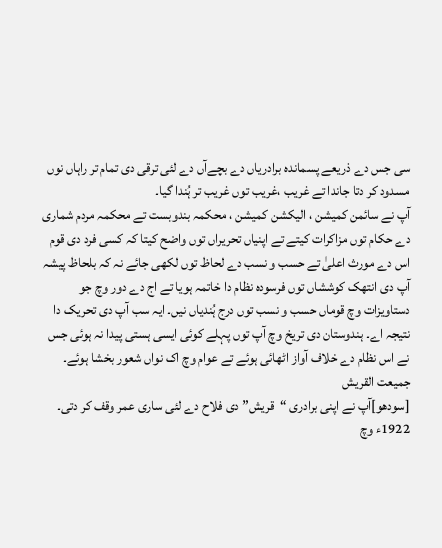سی جس دے ذریعے پسماندہ برادریاں دے بچےآں دے لئی ترقی دی تمام تر راہاں نوں مسدود کر دتا جاندا تے غریب ،غریب توں غریب تر ہُندا گیا۔
آپ نے سائمن کمیشن ، الیکشن کمیشن ، محکمہ بندوبست تے محکمہ مردم شماری دے حکام توں مزاکرات کیتے تے اپنیاں تحریراں توں واضح کيتا کہ کسی فرد دی قوم اس دے مورث اعلیٰ تے حسب و نسب دے لحاظ توں لکھی جائے نہ کہ بلحاظ پیشہ آپ دی انتھک کوششاں توں فرسودہ نظام دا خاتمہ ہويا تے اج دے دور وچ جو دستاویزات وچ قوماں حسب و نسب توں درج ہُندیاں نيں۔ ایہ سب آپ دی تحریک دا نتیجہ اے۔ ہندوستان دی تریخ وچ آپ توں پہلے کوئی ایسی ہستی پیدا نہ ہوئی جس نے اس نظام دے خلاف آواز اٹھائی ہوئے تے عوام وچ اک نواں شعور بخشا ہوئے۔
جمیعت القریش
[سودھو]آپ نے اپنی برادری “قریش” دی فلاح دے لئی ساری عمر وقف کر دتی۔ 1922ء وچ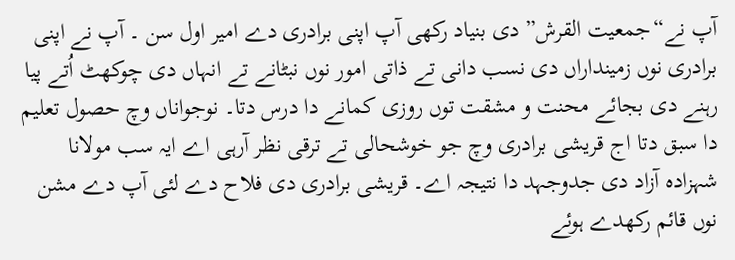آپ نے“جمعیت القرش” دی بنیاد رکھی آپ اپنی برادری دے امیر اول سن ۔ آپ نے اپنی برادری نوں زمینداراں دی نسب دانی تے ذاتی امور نوں نبٹانے تے انہاں دی چوکھٹ اُتے پيا رہنے دی بجائے محنت و مشقت توں روزی کمانے دا درس دتا۔ نوجواناں وچ حصول تعلیم دا سبق دتا اج قریشی برادری وچ جو خوشحالی تے ترقی نظر آرہی اے ایہ سب مولانا شہزادہ آزاد دی جدوجہد دا نتیجہ اے۔ قریشی برادری دی فلاح دے لئی آپ دے مشن نوں قائم رکھدے ہوئے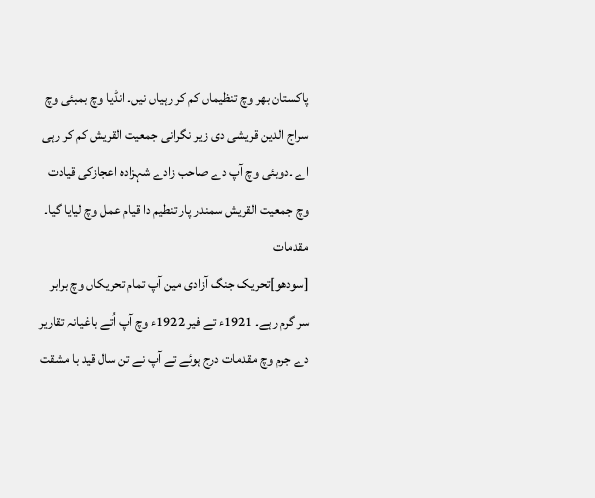پاکستان بھر وچ تنظیماں کم کر رہیاں نيں۔ انڈیا وچ بمبئی وچ سراج الدین قریشی دی زیر نگرانی جمعیت القریش کم کر رہی اے ۔دوبئی وچ آپ دے صاحب زادے شہزادہ اعجازکی قیادت وچ جمعیت القریش سمندر پار تنطیم دا قیام عمل وچ لیایا گیا۔
مقدمات
[سودھو]تحریک جنگ آزادی مین آپ تمام تحریکاں وچ برابر سر گرم رہے۔ 1921ء تے فیر 1922ء وچ آپ اُتے باغیانہ تقاریر دے جرم وچ مقدمات درج ہوئے تے آپ نے تن سال قید با مشقت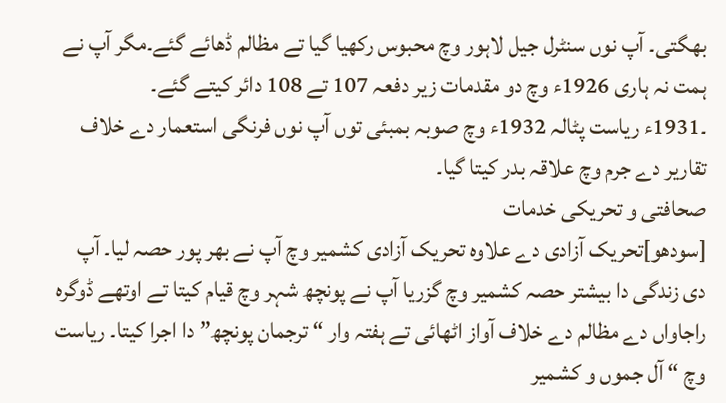بھگتی۔ آپ نوں سنٹرل جیل لاہور وچ محبوس رکھیا گیا تے مظالم ڈھائے گئے۔مگر آپ نے ہمت نہ ہاری 1926ء وچ دو مقدمات زیر دفعہ 107 تے 108 دائر کیتے گئے۔
۔1931ء ریاست پٹالہ 1932ء وچ صوبہ بمبئی توں آپ نوں فرنگی استعمار دے خلاف تقاریر دے جرم وچ علاقہ بدر کيتا گیا۔
صحافتی و تحریکی خدمات
[سودھو]تحریک آزادی دے علاوہ تحریک آزادی کشمیر وچ آپ نے بھر پور حصہ لیا۔ آپ دی زندگی دا بیشتر حصہ کشمیر وچ گزریا آپ نے پونچھ شہر وچ قیام کيتا تے اوتھے ڈوگرہ راجاواں دے مظالم دے خلاف آواز اٹھائی تے ہفتہ وار “ ترجمان پونچھ” دا اجرا کيتا۔ ریاست وچ “ آل جموں و کشمیر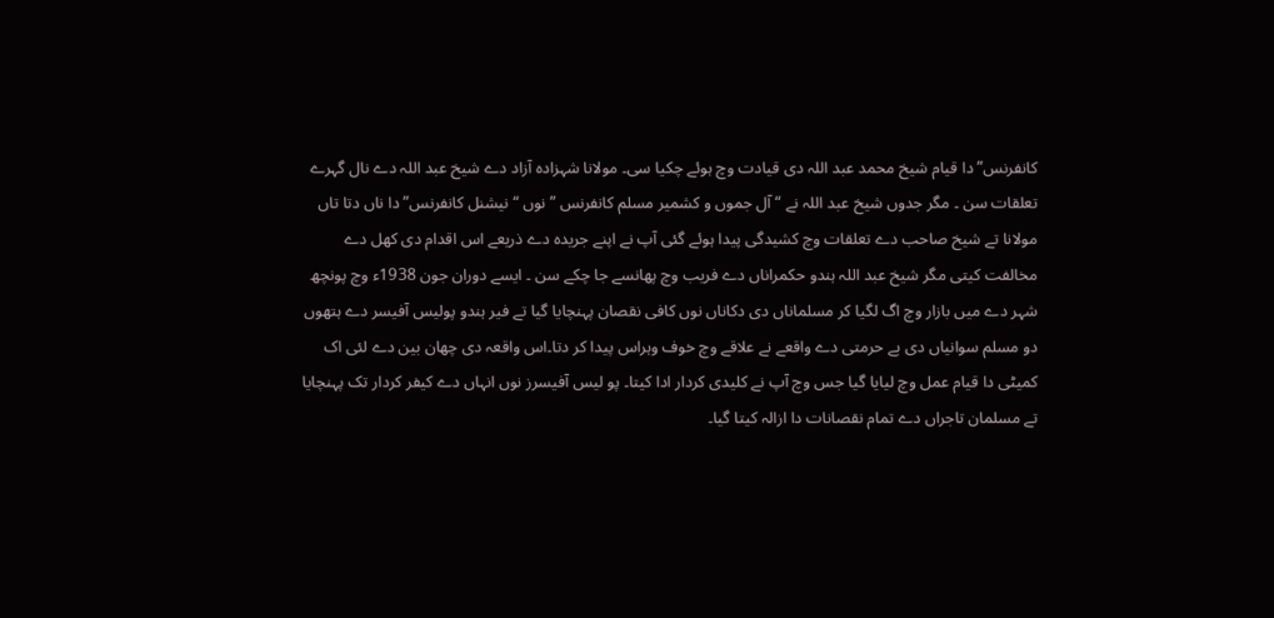کانفرنس” دا قیام شیخ محمد عبد اللہ دی قیادت وچ ہوئے چکيا سی۔ مولانا شہزادہ آزاد دے شیخ عبد اللہ دے نال گہرے تعلقات سن ۔ مگر جدوں شیخ عبد اللہ نے “ آل جموں و کشمیر مسلم کانفرنس ” نوں “نیشنل کانفرنس” دا ناں دتا تاں مولانا تے شیخ صاحب دے تعلقات وچ کشیدگی پیدا ہوئے گئی آپ نے اپنے جریدہ دے ذریعے اس اقدام دی کھل دے مخالفت کيتی مگر شیخ عبد اللہ ہندو حکمراناں دے فریب وچ پھانسے جا چکے سن ۔ ايسے دوران جون 1938ء وچ پونچھ شہر دے ميں بازار وچ اگ لگیا کر مسلماناں دی دکاناں نوں کافی نقصان پہنچایا گیا تے فیر ہندو پولیس آفیسر دے ہتھوں دو مسلم سوانیاں دی بے حرمتی دے واقعے نے علاقے وچ خوف وہراس پیدا کر دتا۔اس واقعہ دی چھان بین دے لئی اک کمیٹی دا قیام عمل وچ لیایا گیا جس وچ آپ نے کلیدی کردار ادا کيتا۔ پو لیس آفیسرز نوں انہاں دے کیفر کردار تک پہنچایا تے مسلمان تاجراں دے تمام نقصانات دا ازالہ کيتا گیا۔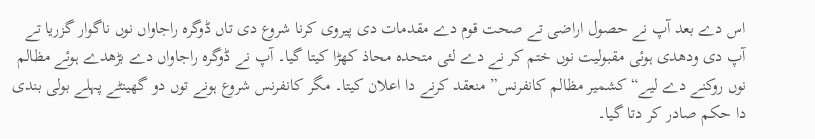اس دے بعد آپ نے حصول اراضی تے صحت قوم دے مقدمات دی پیروی کرنا شروع دی تاں ڈوگرہ راجاواں نوں ناگوار گزریا تے آپ دی ودھدی ہوئی مقبولیت نوں ختم کر نے دے لئی متحدہ محاذ کھڑا کيتا گیا۔ آپ نے ڈوگرہ راجاواں دے بڑھدے ہوئے مظالم نوں روکنے دے لیے“کشمیر مظالم کانفرنس” منعقد کرنے دا اعلان کيتا۔ مگر کانفرنس شروع ہونے توں دو گھینٹے پہلے بولی بندی دا حکم صادر کر دتا گیا۔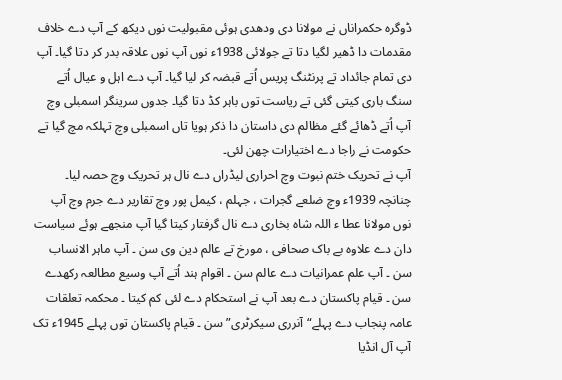ڈوگرہ حکمراناں نے مولانا دی ودھدی ہوئی مقبولیت نوں دیکھ کے آپ دے خلاف مقدمات دا ڈھیر لگیا دتا تے جولائی 1938ء نوں آپ نوں علاقہ بدر کر دتا گیا۔ آپ دی تمام جائداد تے پرنٹنگ پریس اُتے قبضہ کر ليا گیا۔ آپ دے اہل و عیال اُتے سنگ باری کيتی گئی تے ریاست توں باہر کڈ دتا گیا۔ جدوں سرینگر اسمبلی وچ آپ اُتے ڈھائے گئے مظالم دی داستان دا ذکر ہويا تاں اسمبلی وچ تہلکہ مچ گیا تے حکومت نے راجا دے اختیارات چھن لئی۔
آپ نے تحریک ختم نبوت وچ احراری لیڈراں دے نال ہر تحریک وچ حصہ لیا۔ چنانچہ 1939ء وچ ضلعے گجرات ، جہلم ، کیمل پور وچ تقاریر دے جرم وچ آپ نوں مولانا عطا ء اللہ شاہ بخاری دے نال گرفتار کيتا گیا آپ منجھے ہوئے سیاست دان دے علاوہ بے باک صحافی ، مورخ تے عالم دین وی سن ۔ آپ ماہر الانساب سن ۔ آپ علم عمرانیات دے عالم سن ۔ اقوام ہند اُتے آپ وسیع مطالعہ رکھدے سن ۔ قیام پاکستان دے بعد آپ نے استحکام دے لئی کم کيتا ۔ محکمہ تعلقات عامہ پنجاب دے پہلے“آنرری سیکرٹری” سن ۔ قیام پاکستان توں پہلے 1945ء تک آپ آل انڈیا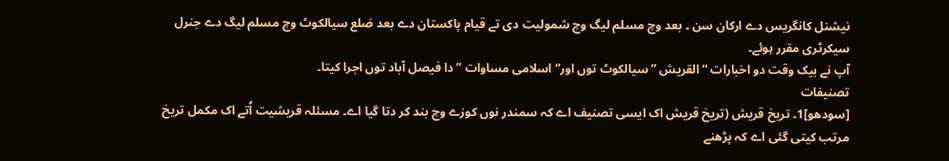نیشنل کانگریس دے ارکان سن ۔ بعد وچ مسلم لیگ وچ شمولیت دی تے قیام پاکستان دے بعد ضلع سیالکوٹ وچ مسلم لیگ دے جنرل سیکرٹری مقرر ہوئے۔
آپ نے بیک وقت دو اخبارات “ القریش ” سیالکوٹ توں اور“ اسلامی مساوات ” دا فیصل آباد توں اجرا کيتا۔
تصنیفات
[سودھو]1۔ تریخ قریش (تریخ قریش اک ایسی تصنیف اے کہ سمندر نوں کوزے وچ بند کر دتا گیا اے۔ مسئلہ قریشیت اُتے اک مکمل تریخ مرتب کيتی گئی اے کہ پڑھنے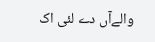والےآں دے لئی اک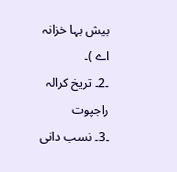بیش بہا خزانہ اے )۔
۔2۔ تریخ کرالہ راجپوت
۔3۔ نسب دانی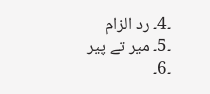۔4۔ رد الزام
۔5۔ میر تے پیر
۔6۔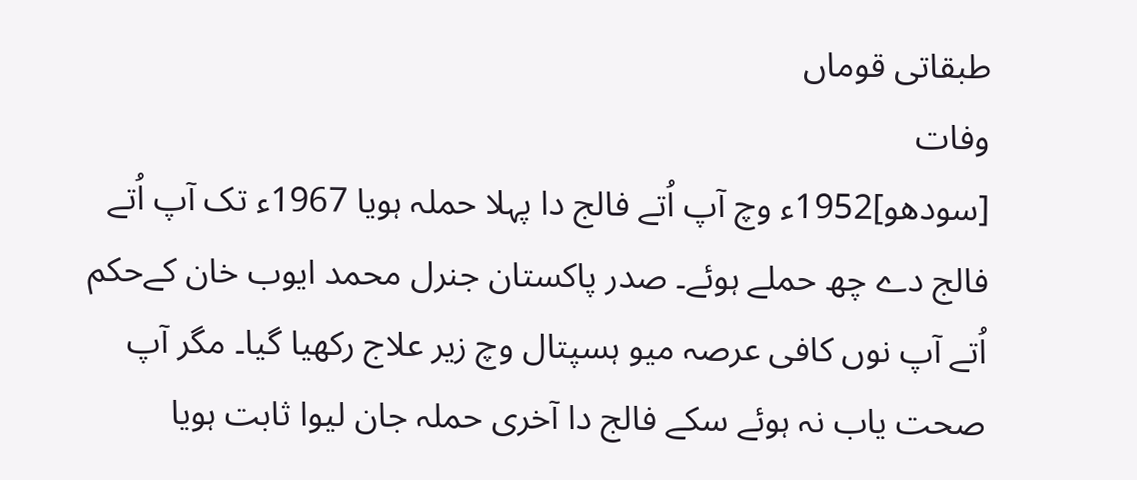طبقاتی قوماں
وفات
[سودھو]1952ء وچ آپ اُتے فالج دا پہلا حملہ ہويا 1967ء تک آپ اُتے فالج دے چھ حملے ہوئے۔ صدر پاکستان جنرل محمد ایوب خان کےحکم اُتے آپ نوں کافی عرصہ میو ہسپتال وچ زیر علاج رکھیا گیا۔ مگر آپ صحت یاب نہ ہوئے سکے فالج دا آخری حملہ جان لیوا ثابت ہويا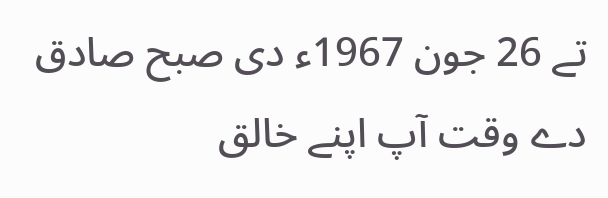تے 26 جون 1967ء دی صبح صادق دے وقت آپ اپنے خالق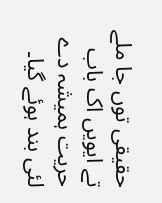حقیقی توں جا ملے تے ایويں اک باب حریت ہمیشہ دے لئی بند ہوئے گیا۔